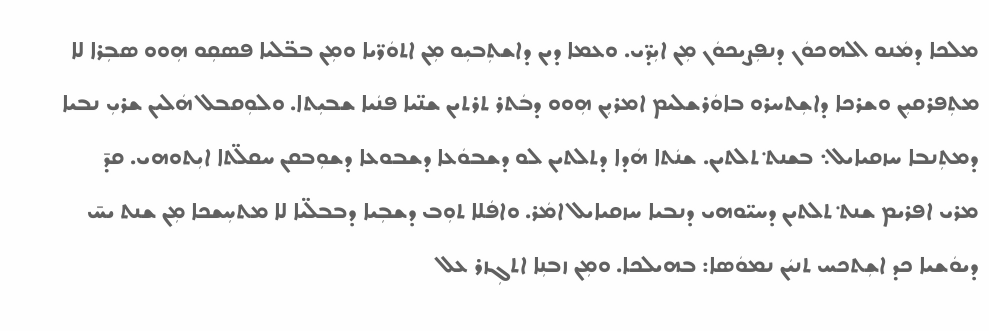ܡܠܟܐ ܕܡܿܢܘ ܐܠܗܟܘܿܢ ܕܢܦܼܨܝܟܘܿܢ ܡܼܢ ܐܝܼܕ̈ܝ. ܘܥܡܐ ܕܝܢ ܕܐܫܬܼܒܝܼܘ ܡܼܢ ܐܬܘܿܪ̈ܝܐ ܘܡܼܢ ܒܒ̈ܠܝܐ ܦܣܩܼܘ ܗܼܘܘ ܣܒܼܪܐ ܠܐ ܡܬܼܦܪܩܝܼܢ ܘܫܪܟܐ ܕܐܫܼܬܚܪܘ ܒܐܘܿܪܫܠܝܡ ܐܡܪܝܼܢ ܗܼܘܘ ܕܒܿܬܪ ܬܪܬܝܢ ܫܢ̈ܝܐ ܦܢܿܝܐ ܫܒܝܼܬܐ. ܘܠܘܼܩܒܠ ܗܿܠܝܢ ܫܪܝܼ ܢܒܝܐ ܕܡܬܼܢܒܐ ܚܙܩܝܐܝܠ܆ ܒܫܢܬ݀ ܬܠܬܝܢ. ܫܢܿܬܐ ܗܿܕܐ ܕܬܠܬܝܢ ܠܘ ܕܫܒܘܿܥܐ ܕܫܒܘܥܐ ܕܫܘܼܒܩܢ ܚܩܠ̈ܬܐ ܐܝܼܬܘܗܝ. ܩܕ̄ ܡܪܝ ܐܦܪܝܡ ܫܢܬ݀ ܬܠܬܝܢ ܕܚܝ̈ܘܗܝ ܕܢܒܝܐ ܚܙܩܝܐܝܠ ܐܡܿܪ. ܘܐܦܿܠܐ ܬܘܼܒ ܕܫܒܼܝܐ ܕܒܒܠ̈ܝܐ ܠܐ ܡܬܚܼܫܟܐ ܡܼܢ ܫܢܬ ܝܚ̄ ܕܝܘܿܫܝܐ ܟܕ ܐܫܼܬܟܚ ܬܢܝܿܢ ܢܡܘܿܣܐ: ܒܗܝܠܟܐ. ܘܡܼܢ ܙܒܢܼܐ ܐܬܓܼܙܪ ܥܠ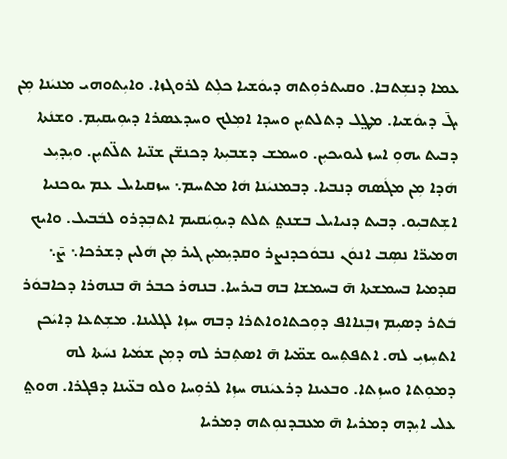ܥܡܐ ܕܢܫܼܬܒܐ. ܘܩܝܬܪܘܼܬܗ ܕܝܘܿܫܝܐ ܟܠܼܬ ܠܪܘܓܙܐ. ܘܐܝܼܬܘܗܝ ܡܢܝܿܢܐ ܡܼܢ ܝܓ̄ ܕܝܘܿܫܝܐ. ܡܛ݀ܠ ܕܬܠܬܝܼܢ ܘܚܕܐ ܐܡܼܠܟ ܘܚܕܥܣܪܐ ܕܝܘܼܝܩܝܼܡ. ܘܫܢܿܬܐ ܕܒܝܬ ܝܗܘܼ ܐܚܙ ܠܝܘܝܟܝܼܢ. ܘܚܡܫ ܕܫܒܝܼܬܐ ܕܟܢܫ̈ܢ ܫܢ̈ܝܐ ܬܠ̈ܬܝܼܢ. ܘܝܼܕܝܼܥ ܗܿܕܐ ܡܼܢ ܡܓܿܣܗ ܕܢܒܝܐ. ܕܒܡܢܝܿܢܐ ܗܿܐ ܡܬܚܡ܆ ܚܙܩܝܐܝܠ ܥܡ ܝܘܟܢܝܐ ܐܫܼܬܒܝܼܘ. ܕܒܝܬ ܕܢܝܐܝܠ ܒܫܢܬ݀ ܬܠܬ ܕܝܘܼܝܿܩܝܡ ܐܬܒܼܕܪܘ ܠܒܿܒܝܠ. ܘܐܝܟ ܗܡܝܪ̈ܐ ܢܣܼܒ ܐܢܘܿܢ ܢܒܘܿܟܕܢܨܪ ܘܩܕܝܼܡܝܼܢ ܓܝܪ ܡܼܢ ܗܿܠܝܢ ܕܫܪܟܐ܆ ܨ̄܆ ܩܕܡܝܐ ܒܚܡܫܬܐ ܗ̄ ܒܚܡܫܐ ܒܗ ܒܝܪܚܐ. ܒܢܗܪ ܟܒܪ ܗ̄ ܒܢܗܪܐ ܕܟܐܒܘܿܪ ܒܿܬܪ ܕܣܝܼܡ ܙܒܼܢܐܐܦ ܕܘܼܟܬܐܘܐܬܪܐ ܕܒܗ ܚܙܼܐ ܠܓܠܝܢܐ. ܡܫܼܬܥܐ ܕܐܝܿܟܢ ܐܬܚܼܙܝܼ ܠܗ. ܐܬܦܬܼܚܘ ܫܡ̈ܝܐ ܗ̄ ܐܣܬܼܒܪ ܠܗ ܕܡܼܢ ܫܡܿܝܐ ܢܚܿܬܐ ܠܗ ܕܡܘܼܬܐ ܘܚܙܼܬܐ. ܘܒܥܝܢܐ ܕܪܥܝܿܢܗ ܚܙܼܐ ܠܪܘܼܚܐ ܘܠܘ ܒܥ̈ܝܢܐ ܕܦܓܪܐ. ܗܘܬ݀ ܥܠܝ ܐܝܼܕܗ ܕܡܪܝܐ ܗ̄ ܡܥܒܕܢܘܼܬܗ ܕܡܪܝܐ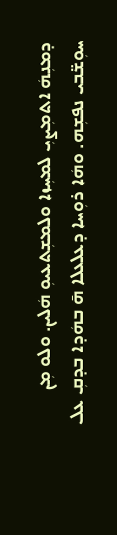ܕܡܢܼܗܿ ܐܬܡܼܨܝܼ ܠܡܚܼܙܐ ܘܠܡܫܼܬܥܝܘܼ ܗܿܠܝܢ. ܘܠܘ ܡܼܢ ܚܘܼܫ̈ܒܝ ܢܦܫܼܗ. ܘܗܿܐ ܪܘܼܚܐ ܕܥܠܥܠܐ ܗ̄ ܒܗܿܕܐ ܒܕܩܼ ܥܠ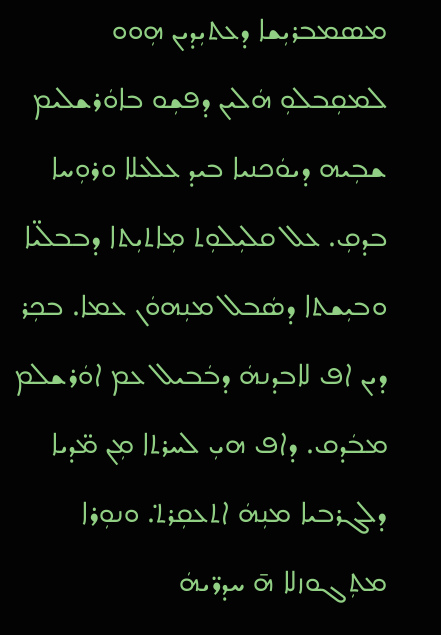ܡܣܡܒܪܝܼܫܐ ܕܥܬܝܼܕܝܢ ܗܼܘܘ ܠܡܩܼܒܠܘܼ ܗܿܠܝܢ ܕܦܫܼܘ ܒܐܘܿܪܫܠܝܡ ܫܒܼܝܗ ܕܝܘܿܟܢܝܐ ܒܝܕ ܥܠܥܠܐ ܘܪܘܼܚܐ ܒܕܩܼ. ܥܠ ܩܠܝܼܠܘܼܬ ܡܼܐܬܝܼܬܐ ܕܒܒܠ̈ܝܐ ܘܒܝܼܫܬܐ ܕܣܿܒܠ ܡܢܼܗܘܿܢ ܥܡܐ. ܒܟܼܪ ܕܝܢ ܐܦ ܠܐܒܕܢܗܿ ܕܒܿܒܝܠ ܥܡ ܐܘܿܪܫܠܡ ܡܒܿܕܩ. ܕܐܦ ܗܝܼ ܠܚܪܬܐ ܡܼܢ ܡ̈ܕܝܐ ܕܠܓܪܒܝܐ ܡܢܼܗܿ ܐܬܥܩܼܪܬ݀. ܘܢܘܼܪܐ ܡܬܼܓܘܙܠܐ ܗ̄ ܚܕܪ̈ܝܗܿ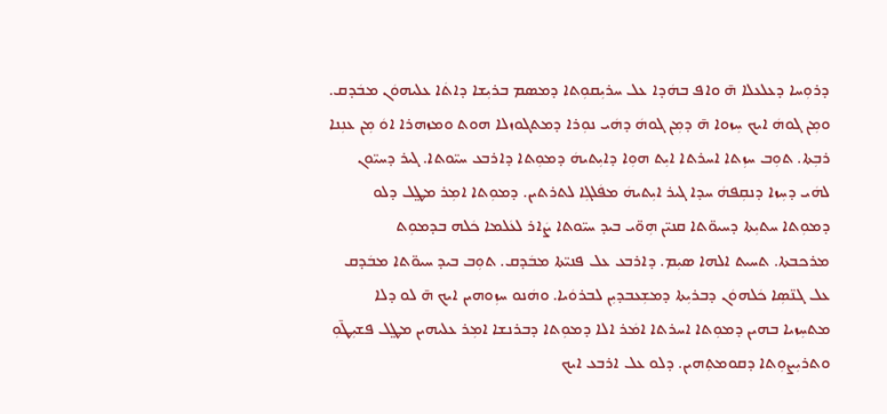ܕܪܘܼܚܐ ܕܥܠܥܠܐ ܗ̄ ܘܐܦ ܒܗܿܕܐ ܥܠ ܚܪܝܼܩܘܼܬܐ ܕܡܣܡ ܒܪܝܼܫܐ ܕܐܬܿܐ ܥܠܝܗܘܿܢ ܡܒܿܕܩ. ܘܡܼܢ ܓܘܗܿ ܐܝܟ ܚܼܙܘܐ ܗ̄ ܕܡܼܢ ܓܘܗܿ ܕܗܿܝ ܢܘܼܪܐ ܕܡܬܓܘܙܠܐ ܗܘܬ ܘܡܙܗܪܐ ܐܘܿ ܡܼܢ ܥܢܼܢܐ ܪܒܼܬܐ. ܬܘܼܒ ܚܙܼܬܐ ܐܚܪܬܐ ܐܝܼܬ ܗܘܼܐ ܕܐܝܼܬܝܗܿ ܕܡܘܼܬܐ ܕܐܪܒܥ ܚܝ̈ܘܬܐ. ܓܝܪ ܕܚܝ̈ܘܢ ܠܗܿܝ ܕܚܼܙܐ ܕܢܩܼܦܗܿ ܚܕܐ ܓܝܪ ܐܝܼܬܝܗܿ ܡܦܿܠܓܼܐ ܠܬܪܬܝܢ. ܕܡܘܼܬܐ ܐܡܼܪ ܡܛ݀ܠ ܕܠܘ ܕܡܘܼܬܐ ܚܬܝܼܬܐ ܕܚܝܘ̈ܬܐ ܩܢܝ̈ܢ ܗܼܘ̈ܝ ܒܝܕ ܚܝ̈ܘܬܐ ܨܿܐܪ ܠܥܿܠܡܐ ܟܿܠܗ ܒܕܡܘܼܬ
ܡܪܟܒܬܐ. ܬܚܝܬ ܐܠܗܐ ܣܝܼܡ. ܕܐܪܒܥ ܥܠ ܦܢܝ̈ܬܐ ܡܒܿܕܩ. ܬܘܼܒ ܒܝܕ ܚܝܘ̈ܬܐ ܡܒܿܕܩ ܥܠ ܓܢ̈ܣܼܐ ܟܿܠܗܘܿܢ ܕܒܪܝܼܬܐ ܕܡܫܼܥܒܕܝܼܢ ܠܒܪܘܿܝܐ. ܘܗܿܢܘ ܚܙܼܘܗܝܢ ܐܝܟ ܗ̄ ܠܘ ܕܠܐ ܡܬܚܼܙܝܐ ܒܗܝܢ ܕܡܘܼܬܐ ܐܚܪܬܐ ܐܡܿܪ ܐܠܐ ܕܡܘܼܬܐ ܕܒܪܢܫܐ ܐܡܼܪ ܥܠܝܗܝܢ ܡܛ݀ܠ ܦܫܝܼܛ̄ܘܼ ܘܬܪܝܼܨܘܼܬܐ ܕܩܘܡܬܼܗܝܢ. ܕܠܘ ܥܠ ܐܪܒܥ ܐܝܟ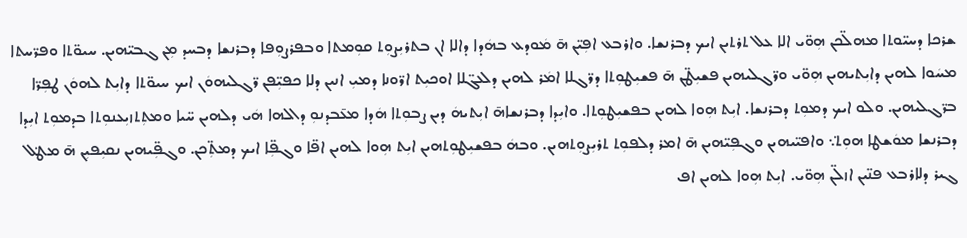ܫܪܟܐ ܕܚܝ̈ܘܬܐ ܡܗܠ̈ܟܢ ܗܼܘ̈ܝ ܐܠܐ ܥܠ ܬܪܬܝܢ ܐܝܟ ܕܒܪܢܫܐ. ܘܐܪܒܥ ܐܦܼܝ̈ܢ ܗ̄ ܡܿܘܕܥ ܒܗܿܕܐ ܕܐܠܐ ܐܢ ܒܬܪܝܼܨܘܼܬ ܩܘܼܡܬܐ ܘܒܦܪܨܘܼܦܐ ܕܒܪܢܫܐ ܕܒܚܕ ܡܼܢ ܓܒܝ̈ܗܝܢ. ܚܝܘ̈ܬܐ ܘܦܪ̈ܚܬܐ ܡܚܿܘܐ ܠܗܝܢ ܕܐܝܼܬܝܗܝܢ ܗܼܘ̈ܝ ܘܪ̈ܓܠܝܗܝܢ ܦܫܝܼܛ̈ܢ ܗ̄ ܦܫܝܼܛܘܼܬܐ ܕܪ̈ܓܠܐ ܐܡܿܪ ܠܗܝܢ ܕܠܥܓ̈ܠܐ ܐܘܟܝܼܬ ܐܪ̈ܘܢܐ ܕܡܝܼ ܐܢܝܢ ܕܠܐ ܟܦܝܼ̈ܦܢ ܪ̈ܓܠܝܗܘܿܢ ܐܝܟ ܚܝܘ̈ܬܐ ܕܐܝܼܬ ܠܗܘܿܢ ܛܦܼܪ̈ܐ ܒܪ̈ܓܠܝܗܝܢ. ܘܠܘ ܐܝܟ ܕܡܘܼܬ ܕܒܪܢܫܐ. ܐܝܼܬ ܗܼܘܐ ܠܗܝܢ ܒܦܫܝܼܛܘܼܬܐ. ܘܐܝܼܕܐ ܕܒܪܢܫܐܗ̄ ܐܝܼܬܝܗܿ ܕܝܢ ܨܒܘܼܬܐ ܗܿܕܐ ܡܥ̄ܒܕܢܘܼ ܕܐܠܗܐ ܗܿܝ ܕܠܗܝܢ ܚ̈ܝܐ ܘܡܬܼܬܙܝܼܥܢܘܼܬܐ ܒܕܡܘܼܬ ܐܝܼܕܐ ܕܒܪܢܫܐ ܡܘܿܫܛܐ ܗܘܼܬ݀܆ ܘܐܦܝ̈ܝܗܝܢ ܘܓܦܼܝ̈ܗܝܢ ܗ̄ ܐܡܪ ܕܠܦܘܼܬ ܬܪܝܼܨܘܼܬܗܝܢ. ܘܒܗܿ ܒܦܫܝܼܛܘܼܬܗܝܢ ܐܝܼܬ ܗܼܘܐ ܠܗܝܢ ܐܦ̈ܐ ܘܓܦܼ̈ܐ ܐܝܟ ܕܡܬܼ̈ܟܢ. ܘܓܦܼ̈ܝܗܝܢ ܢܩܝܼܦܝܼܢ ܗ̄ ܡܛ݀ܠ ܓܝܪ ܕܠܐܪܒܥ ܦܢ̈ܝܢ ܐܙܠ̈ܢ ܗܼܘ̈ܝ. ܐܝܼܬ ܗܼܘܐ ܠܗܝܢ ܐܦ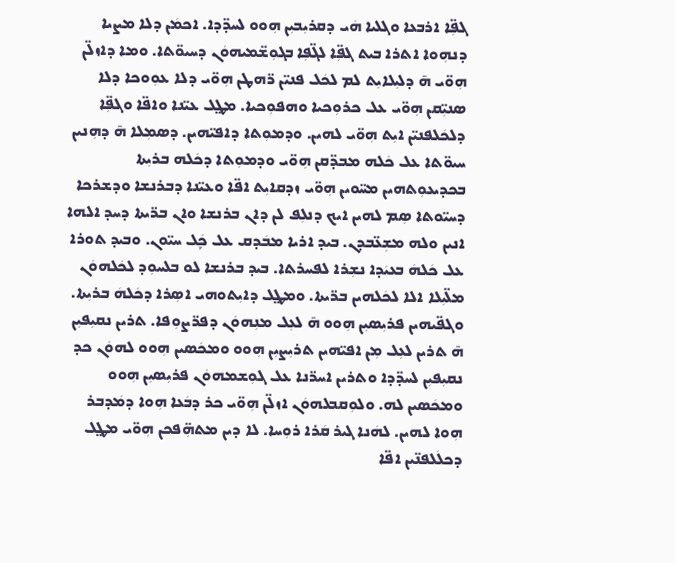ܓܦܼ̈ܐ ܐܪܒܥܐ ܘܓܠܝܐ ܗܿܝ ܕܩܪܝܼܒܝܼܢ ܗܼܘܘ ܠܚܕ̈ܕܐ. ܐܟܡܿܢ ܕܠܐ ܡܨܝܐ ܕܢܗܼܘܐ ܐܬܪܐ ܒܝܬ ܓܦܼ̈ܐ ܠܓ̈ܦܼܐ ܒܓܘܼܫ̈ܡܝܗܘܿܢ ܕܚܝܘ̈ܬܐ. ܘܡܐ ܕܐܙܠ̈ܢ ܗܼܘ̈ܝ ܗ̄ ܕܠܝܼܠܐܝܼܬ ܠܡ ܠܟܿܠ ܦܢܝ̈ܢ ܪ̈ܗܛܢ ܗܼܘ̈ܝ ܕܠܐ ܥܘܼܘܟܐ ܕܠܐ ܣܢܝܼ̈ܩܢ ܗܼܘ̈ܝ ܥܠ ܟܪܘܼܟܝܐ ܘܗܦܘܼܟܝܐ. ܡܛ݀ܠ ܥܝ̈ܢܐ ܘܐܦ̈ܐ ܘܓܦܼ̈ܐ ܕܠܟܿܠܦܢܝ̈ܢ ܐܝܼܬ ܗܼܘ̈ܝ ܠܗܝܢ. ܘܕܡܘܼܬܐ ܕܐܦܝ̈ܗܝܢ. ܕܣܡܼܠܐ ܗ̄ ܕܗܼܢܝܢ ܚܝܘ̈ܬܐ ܥܠ ܟܿܠܗ ܡܒܕ̈ܩܢ ܗܼܘ̈ܝ ܘܕܡܘܼܬܐ ܕܟܿܠܗ ܒܪܝܼܬܐ ܒܟܕܝܥܘܼܬܗܝܢ ܡܚ̈ܘܝܢ ܗܼܘ̈ܝ ܙܕܩܐܝܼܬ ܐܦ̈ܐ ܘܥܝ̈ܢܐ ܕܒܪܢܫܐ ܘܕܫܪܟܐ ܕܚܝ̈ܘܬܐ ܣܼܡ ܠܗܝܢ ܐܝܟ ܕܢܠܼܦ ܠܢ ܕܐܢ ܒܪܢܫܐ ܘܐܢ ܒܪ̈ܝܬܐ ܕܚܕ ܐܠܗܐ ܐܢܝܢ ܘܠܗ ܡܫܼܥ̈ܒܕܢ. ܒܝܕ ܐܪܝܐ ܡܒܿܕܩ ܥܠ ܟܾܿܠ ܚܝ̈ܘܢ. ܘܒܝܕ ܬܘܪܐ ܥܠ ܟܿܠܗܿ ܒܥܝܿܕܐ ܢܫܼܪܐ ܠܦܚܪܬܐ. ܒܝܕ ܒܪܢܫܐ ܠܘ ܒܠܚܘܼܕ ܠܟܿܠܗܘܿܢ ܡܠ̈ܝܼܠܐ ܐܠܐ ܠܟܿܠܗܝܢ ܒܪ̈ܝܬܐ. ܘܡܛ݀ܠ ܕܐܝܼܬܘܗܝ ܐܣܼܪܐ ܕܟܿܠܗܿ ܒܪܝܼܬܐ. ܘܓܦ̈ܝܗܝܢ ܦܪܝܼܣܝܼܢ ܗܼܘܘ ܗ̄ ܠܥܼܠ ܡܢܼܗܘܿܢ ܕܦܪ̈ܨܘܼܦܐ. ܬܪܝܢ ܢܩܝܼܦܝܼܢ ܗ̄ ܬܪܝܢ ܠܥܼܠ ܡܼܢ ܐܦܝ̈ܗܝܢ ܬܪܝܼܨܝܼܢ ܗܼܘܘ ܘܡܟܿܣܝܢ ܗܼܘܘ ܠܗܘܿܢ ܟܕ ܢܩܝܼܦܝܼܢ ܠܚܕ̈ܕܐ ܘܬܪܝܢ ܐܚܪ̈ܢܐ ܥܠ ܓܘܼܫܡܗܘܿܢ ܦܪܝܼܣܝܼܢ ܗܼܘܘ ܘܡܟܿܣܝܢ ܠܗ. ܘܠܘܼܩܒܠܗܘܿܢ ܐܙܠ̈ܢ ܗܼܘ̈ܝ ܟܪ ܕܒܿܥܐ ܗܼܘܐ ܕܡܿܕܒܪ ܗܼܘܐ ܠܗܝܢ. ܠܗܿܢܐ ܓܝܪ ܩܿܪܐ ܪܘܼܚܐ. ܠܐ ܕܝܢ ܡܬܗܼ̈ܦܟܢ ܗܼܘ̈ܝ ܡܛ݀ܠ ܕܟܠܿܠܦܢ̈ܝܢ ܐܦ̈ܐ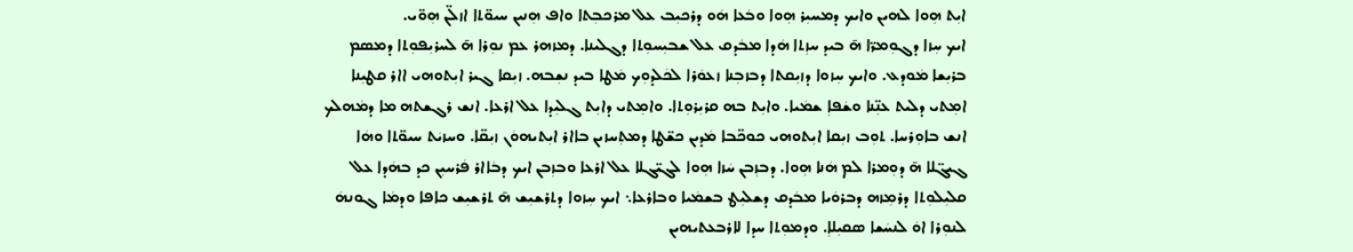ܐܝܼܬ ܗܼܘܐ ܠܗܝܢ ܘܐܝܟ ܕܡܚܝܼܪ ܗܼܘܐ ܘܒܿܥܐ ܗܿܘ ܕܪܟܝܼܒ ܥܠ ܡܪܟܒܼܬܐ ܘܐܦ ܗܼܢܝܢ ܚܝܘ̈ܬܐ ܐܙܠ̈ܢ ܗܼܘ̈ܝ.
ܐܝܟ ܚܼܙܐ ܕܓܘܼܡܪ̈ܐ ܗ̄ ܒܝܕ ܚܙܼܬܐ ܗܿܕܐ ܡܒܿܕܩ ܥܠ ܫܒܝܼܚܘܼܬܐ ܕܓܠܝܢܐ. ܕܡܙܗܪ ܥܡ ܢܘܼܪܐ ܗ̄ ܠܚܪܝܼܦܘܼܬܐ ܕܡܣܡ ܒܪܝܼܫܐ ܡܿܘܕܥ. ܘܐܝܟ ܚܼܙܘܐ ܕܙܝܼܩܬܐ ܕܒܙܒܼܢܐ ܙܥܘܿܪܐ ܠܟܿܠܕܘܼܟ ܡܿܛܐ ܒܝܕ ܢܫܼܒܗ. ܙܝܼܩܐ ܓܝܪ ܐܝܼܬܘܗܝ ܐܐܪ ܩܛܝܼܢܐ ܐܡܼܬܝ ܕܠܝܬ ܥܢܼ̈ܢܐ ܘܫܿܦܐܼ ܫܡܿܝܐ. ܘܐܝܼܬ ܒܗ ܩܪܝܼܪܘܼܬܐ. ܘܐܡܼܬܝ ܕܐܝܼܬ ܓܠܝܼܕܐ ܥܠ ܐܪܥܐ. ܐܢܫ ܪܓܫܬܗ ܡܐ ܕܡܿܗܠܟ ܐܢܫ ܒܐܘܼܪܚܐ. ܬܘܼܒ ܙܝܼܩܐ ܐܝܼܬܘܗܝ ܟܘܟ̈ܒܐ ܡܿܕܝܢ ܟܫ̈ܛܐ ܕܡܬܼܚܙܝܢ ܒܐܐܪ ܐܝܼܬܝܗܘܿܢ ܙܝܼܩ̈ܐ. ܘܚܙܝܿܬ ܚܝܘ̈ܬܐ ܘܗܿܐ ܓܝܓ̈ܠܐ ܗ̄ ܕܘܼܡܪܐ ܠܡ ܗܿܢܐ ܗܼܘܐ. ܕܒܙܼܒܢ ܚܿܙܐ ܗܼܘܐ ܠܓܝ̈ܓܠܐ ܥܠ ܐܪܥܐ ܘܒܙܼܒܢ ܐܝܟ ܕܒܿܐܐܪ ܦܿܪܚܝܼܢ ܟܕ ܒܗܿܕܐ ܥܠ ܩܠܝܼܠܘܼܬܐ ܕܪܡܼܙܗ ܕܒܪܘܿܝܐ ܡܒܿܕܩ ܕܫܠܝܼܛ ܒܫܡܿܝܐ ܘܒܐܪܥܐ܆ ܐܝܟ ܚܼܙܘܐ ܕܬܪܫܝܼܫ ܗ̄ ܬܪܫܝܼܫ ܟܐܦܐ ܘܕܡܿܐ ܓܘܢܗܿ ܠܢܘܼܪܐ ܐܘܿ ܠܢܚܿܫܐ ܣܩܝܼܠܐܼ. ܘܕܡܘܼܬܐ ܚܕܐ ܠܐܪܒܥܬܝܗܝܢ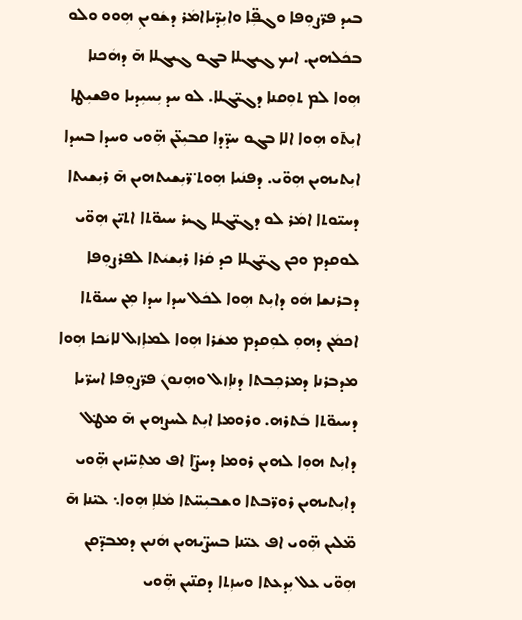ܒܝܕ ܦܪ̈ܨܘܼܦܐ ܘܓܦܼ̈ܐ ܘܐܝܼܕ̈ܝܐܐܡܿܪ ܕܫܿܘܝܢܼ ܗܼܘܘ ܘܠܘ ܒܟܿܠܗܝܢ. ܐܝܟ ܓܝܓܠܐ ܒܓܘ ܓܝܓܠܐ ܗ̄ ܕܗܿܟܢܐ ܗܼܘܐ ܠܡ ܬܘܼܩܢܐ ܕܓܝ̈ܓܠܐ. ܠܘ ܚܕ ܝܼܚܝܼܕܝܐ ܘܦܫܝܼܛܐ ܐܝܼܬ̄ܘ ܗܼܘܐ ܐܠܐ ܒܓܘ ܚܕ̈ܕܐ ܩܒܝܼܥ̈ܢ ܗܼ̈ܘܝ ܘܚܕܐ ܒܚܕܐ ܐܝܼܬܝܗܝܢ ܗܼܘ̈ܝ. ܕܦܢܿܝܐ ܗܼܘܬ݀ ܪ̈ܝܼܫܝܬܗܝܢ ܗ̄ ܪܝܼܫܝܬܐ ܕܚܝ̈ܘܬܐ ܐܡܿܪ ܠܘ ܕܓܝ̈ܓܠܐ ܓܝܪ ܚܝܘ̈ܬܐ ܐܬܝ̈ܢ ܗܼܘ̈ܝ ܠܘܩܕܡ ܘܟܢ ܓܝ̈ܓܠܐ ܟܕ ܩܿܪܐ ܪܝܼܫܝܿܬܐ ܠܦܪܨܘܼܦܐ ܕܒܪܢܫܐ ܗܿܘ ܕܐܝܼܬ ܗܼܘܐ ܠܟܿܠ ܚܕܐ ܚܕܐ ܡܼܢ ܚܝܘ̈ܬܐ ܐܟܡܿܢ ܕܗܘܼ ܠܘܼܩܕܡ ܡܫܿܪܐ ܗܼܘܐ ܠܡܐܼܙܠ ܠܐܝܿܟܐ ܗܼܘܐ ܡܕܒܪܢܐ ܕܡܪܟܼܒܬܐ ܕܢܐܼܙܠ ܘܗܼܢܘܢܿ ܦܪ̈ܨܘܼܦܐ ܐܚܪ̈ܝܐ ܕܚܝܘ̈ܬܐ ܒܿܬܪܗ. ܘܪܘܡܐ ܐܝܼܬ ܠܚܨܗܝܢ ܗ̄ ܡܛ݀ܠ ܕܐܝܼܬ ܗܘܼܐ ܠܗܝܢ ܪܘܡܐ ܕܚܨ̈ܐ ܐܦ ܡܬܼܚ̈ܙܝܢ ܗܼ̈ܘܝ ܕܐܝܼܬܝܗܝܢ ܪܘܪ̈ܒܬܐ ܘܫܒܝܼܚ̈ܬܐ ܡܿܠܐܼ ܗܼܘܐ܆ ܥܝ̈ܢܐ ܗ̄ ܡ̈ܠܝܢ ܗܼ̈ܘܝ ܐܦ ܥܝ̈ܢܐ ܒܚܨ̈ܝܗܝܢ ܗܿܢܝܢ ܕܡܒܕ̈ܩܢ ܗܼܘ̈ܝ ܥܠ ܝܼܕܥܬܐ ܘܚܙܼܬܐ ܕܩܢ̈ܝܢ ܗܼ̈ܘܝ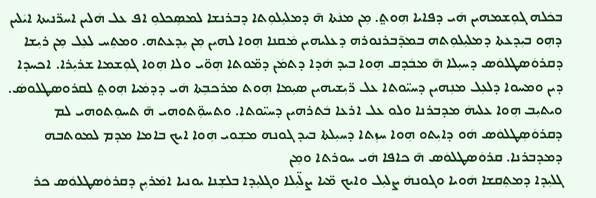ܒܟܿܠܗ ܓܘܼܫܡܗܝܢ ܗܿܝ ܕܦܐܝܐ ܗܼܘܬ݀. ܡܼܢ ܡܢܿܬܐ ܗ̄ ܕܡܠܝܼܠܘܼܬܐ ܕܒܪܢܫܐ ܠܡܣܼܟܠܘܼ ܐܦ ܥܠ ܗܿܠܝܢ ܐܚܪ̈ܢܝܬܐ ܐܝܿܠܝܢ ܕܗܼܘ ܒܝܼܕܥܬܐ ܕܡܠܝܼܠܘܼܬܗ ܒܡܕ̄ܒܪܢܘܪܗ ܕܥܠܝܗܝܢ ܡܿܩܢܐ ܗܼܘܐ ܠܗܝܢ ܡܼܢ ܝܼܕܥܬܗ. ܘܡܬܼܚ ܠܥܼܠ ܡܼܢ ܪܝܼܫܐ ܕܩܪܘܿܣܛܠܘܿܣ ܕܚܝܼܠܐ ܗ̄ ܡܒܿܕܩ ܗܼܘܐ ܒܝܕ ܗܿܕܐ ܕܬܡܿܢ ܕܡ̈ܘܬܐ ܗܼܘ̈ܝ ܘܠܐ ܗܼܘܐ ܓܘܼܫܡܐ ܫܪܝܼܪܐ. ܐܟܚܕܐ ܕܝܢ ܘܡܚܘܐ ܕܠܥܼܠ ܡܢܼܗܝܢ ܕܚܝ̈ܘܬܐ ܥܠ ܪ̈ܝܼܫܝܗܝܢ ܣܝܼܡܐ ܗܼܘܬ ܡܪܟܒܼܬܐ ܗܿܝ ܕܕܡܿܝܐ ܗܼܘܬ݀ ܠܩܪܘܣܛܠܘܣܿ. ܘܝܬܝܼܒ ܗܼܘܐ ܥܠܝܗܿ ܡܕܒܪܢܐ ܘܠܘ ܥܠ ܐܪܥܐ ܒܿܬܪܗܝܢ ܕܚܝ̈ܘܬܐ. ܘܬܚܘܼ̈ܬܘܗܝ ܗ̄ ܬܚܘܼܬܘܗܝ ܠܡ ܕܩܪܘܿܣܼܛܠܘܿܣ ܗܿܘ ܕܐܝܼܬܘ ܗܼܘܐ ܚܙܼܬܐ ܕܚܝܼܠܬܐ ܒܝܕ ܓܘܢܗ ܡܫܼܘܝ ܗܼܘܐ ܐܝܟ ܒܐܡܐ ܡܕܡ ܠܡܘܬܒܗ ܕܡܕܒܪܢܐ. ܩܪܘܿܣܛܠܘܿܣ ܗ̄ ܟܐܦܐ ܗܿܝ ܚܘܪܬܐ ܘܡܼܢ
ܓܠܝܼܕܐ ܕܡܬܼܩܫܐ ܗܿܘܝܐ ܘܓܘܢܗܿ ܨܠܝܼܠ ܘܐܝܟ ܡ̈ܝܐ ܨܠ̈ܝܼܠܐ ܘܓܠܝܼܕܐ ܒܠܫܼܢܐ ܝܘܢܝܐ ܐܡܿܪܝܼܢ ܕܩܪܘܿܣܛܠܘܿܣ ܟܪ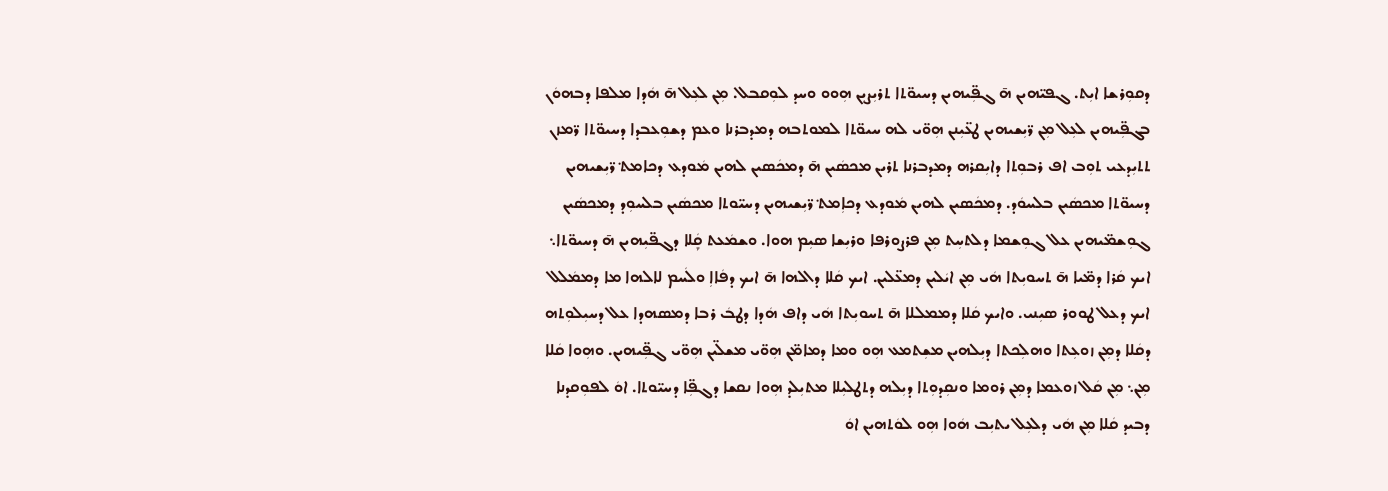ܕܩܘܼܪܫܐ ܐܝܼܬ. ܓܦܝ̈ܗܝܢ ܗ̄ ܓܦܼ̈ܝܗܝܢ ܕܚܝܘ̈ܬܐ ܬܪܝܼܨܝܼܢ ܗܼܘܘ ܘܚܕ ܠܘܼܩܒܠ. ܡܼܢ ܠܥܼܠ ܗ̄ ܗܿܕܐ ܡܠܦܐ ܕܒܗܘܿܢ ܒܓܦܼ̈ܝܗܝܢ ܠܥܼܠ ܡܼܢ ܪ̈ܝܼܫܝܗܝܢ ܛܥ̈ܝܼܢܢ ܗܼܘ̈ܝ ܠܗ ܚܝܘ̈ܬܐ ܠܡܘܬܒܗ ܕܡܕܒܪܢܐ ܘܥܡ ܕܫܘܼܥܒܕܐ ܕܚܝܘ̈ܬܐ ܪ̈ܡܙܢ ܬܬܝܼܕܥܝ ܬܘܼܒ ܐܦ ܪܒܘܼܬܐ ܕܐܝܼܩܪܗ ܕܡܕܒܪܢܐ ܬܪܝܢ ܡܟܣܿܝܢ ܗ̄ ܕܡܟܿܣܝܢ ܠܗܝܢ ܡܿܘܕܥ ܕܟܐܡܬ݀ ܪ̈ܝܼܫܝܗܝܢ ܕܚܝܘ̈ܬܐ ܡܟܣܿܝܢ ܒܠܚܘܿܕ. ܕܡܟܿܣܝܢ ܠܗܝܢ ܡܿܘܕܥ ܕܟܐܼܡܬ݀ ܪ̈ܝܼܫܝܗܝܢ ܕܚܝ̈ܘܬܐ ܡܟܣܿܝܢ ܒܠܚܘܼܕ ܕܡܟܣܿܝܢ ܓܘܼܫܡ̈ܝܗܝܢ ܥܠ ܓܘܼܫܡܐ ܕܠܬܚܼܬ ܡܼܢ ܦܪܨܘܪܦܐ ܘܪܝܼܫܐ ܣܝܼܡ ܗܘܐ. ܘܫܡܿܥܬ ܩܾܿܠܐ ܕܓܦ̈ܝܼܗܝܢ ܗ̄ ܕܚܝܘ̈ܬܐ܆ ܐܝܟ ܩܿܪܐ ܕܡ̈ܝܐ ܗ̄ ܬܚܘܝܼܬܐ ܗܿܝ ܡܼܢ ܐܝܿܠܝܢ ܕܡܥ̈ܠܝܢ. ܐܝܟ ܩܿܠܐ ܕܐܠܗܐ ܗ̄ ܐܝܟ ܕܦܿܐܐܼ ܘܠܿܚܡ ܠܐܠܗܐ ܡܐ ܕܡܡܿܠܠ ܐܝܟ ܕܥܠ ܛܘܘܪ ܣܝܼܢܝ. ܘܐܝܟ ܩܿܠܐ ܕܡܡܠܠܐ ܗ̄ ܬܚܘܝܼܬܐ ܗܿܝ ܕܐܦ ܗܿܕܐ ܕܛܒܿ ܪܒܐ ܕܡܣܗܕܐ ܥܠ ܕܚܝܼܠܘܼܬܗ ܕܩܿܠܐ ܕܡܼܢ ܙܘܥܼܬܐ ܘܗܠܼܟܬܐ ܕܝܼܠܗܝܢ ܡܫܼܬܡܥ ܗܼܘ ܘܡܐ ܕܡܐܡ̈ܢ ܗܼܘ̈ܝ ܡܫܠ̈ܝܢ ܗܼܘ̈ܝ ܓܦܼ̈ܝܗܝܢ. ܘܗܼܘܐ ܩܿܠܐ ܡܼܢ܆ ܡܼܢ ܩܿܠ ܙܘܥܡܐ ܕܡܼܢ ܪܘܡܐ ܘܢܩܼܕܘܼܬܐ ܕܝܼܠܗ ܕܬܛܠܝܼܠܐ ܡܬܝܼܠܕ ܗܼܘܐ ܢܩܫܐ ܕܓܦܼ̈ܐ ܕܚܝ̈ܘܬܐ. ܐܘܿ ܠܦܘܼܩܕܢܐ ܕܒܝܕ ܩܿܠܐ ܡܼܢ ܗܿܝ ܕܠܥܼܠ ܝܬܝܼܒ ܗܿܘܐ ܗܼܘ ܠܘܿܬܗܝܢ ܐܘܿ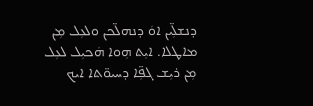ܕܢܫܠܼ̈ܝܢ ܐܘܿ ܕܢܗܠ̈ܟܢ ܘܠܥܼܠ ܡܼܢ ܡܐܛܠܐ. ܐܝܼܬ ܗܼܘܐ ܗܿܟܝܼܠ ܠܥܼܠ ܡܼܢ ܪܝܼܫ ܓܦܼ̈ܐ ܕܚܝܘ̈ܬܐ ܐܝܟ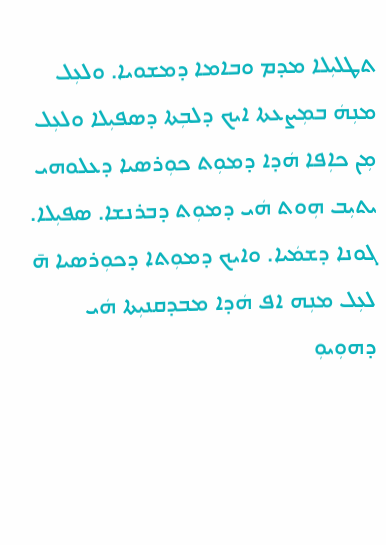ܬܛܠܝܼܠܐ ܡܕܡ ܘܒܐܡܐ ܕܡܫܘܝܐ. ܘܠܥܼܠ ܡܢܼܗܿ ܒܡܼܨܥܬܐ ܐܝܟ ܕܠܒܼܬܐ ܕܣܦܝܼܠܐ ܘܠܥܼܠ ܡܼܢ ܟܐܼܦܐ ܗܿܕܐ ܕܡܘܼܬ ܟܘܼܪܣܝܐ ܕܥܠܘܗܝ ܝܬܝܼܒ ܗܼܘܬ ܗܿܝ ܕܡܘܼܬ ܕܒܪܢܫܐ. ܣܦܝܼܠܐ. ܓܘܢܐ ܕܫܡܿܝܐ. ܘܐܝܟ ܕܡܘܼܬܐ ܕܟܘܼܪܣܝܐ ܗ̄ ܠܥܼܠ ܡܢܼܗ ܐܦ ܗܿܕܐ ܡܒܕܩܢܝܼܬܐ ܗܿܝ ܕܗܘܼܝܘܼ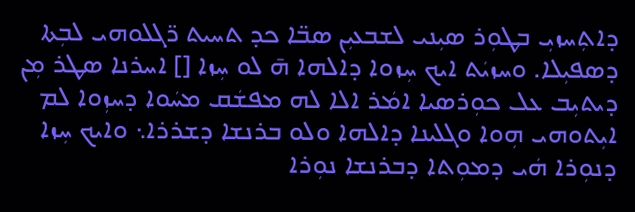ܕܐܬܼܚܙܝܼ ܒܛܘܼܪ ܣܝܼܢܝ ܠܫܒܥܝܼܢ ܣܒ̈ܐ ܟܕ ܬܚܝܬ ܪ̈ܓܠܘܗܝ ܠܒܼܬܐ ܕܣܦܝܼܠܐ. ܘܚܙܝܿܬ ܐܝܟ ܚܼܙܘܐ ܕܐܠܗܐ ܗ̄ ܠܘ ܚܼܙܐ [] ܐܚܪܢܐ ܣܛܪ ܡܼܢ ܕܝܬܝܼܒ ܥܠ ܟܘܼܪܣܝܐ ܐܡܿܪ ܐܠܐ ܠܗ ܡܦܫܿܩ ܡܚܿܘܐ ܕܚܙܼܘܐ ܠܡ ܐܝܼܬܘܗܝ ܗܼܘܐ ܘܓܠܝܢܐ ܕܐܠܗܐ ܘܠܘ ܒܪܢܫܐ ܕܫܪܪܐ܆ ܘܐܝܟ ܚܼܙܐ ܕܢܘܼܪܐ ܗܿܝ ܕܡܘܼܬܐ ܕܒܪܢܫܐ ܢܘܼܪܐ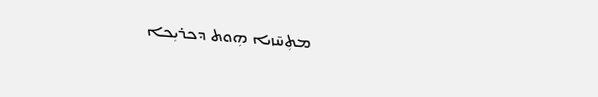ܡܬܼܚ̄ܙܝܐ ܗܼܘܬ ܕܟܪܝܼܟܐ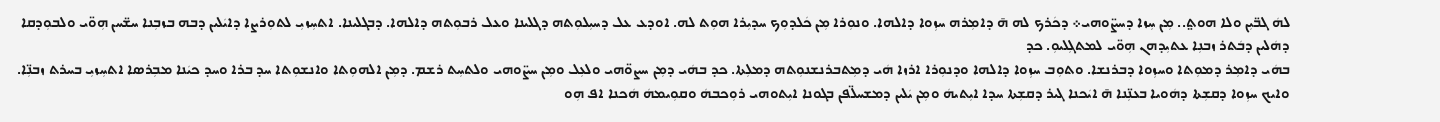ܠܗܿ ܓܒ̈ܝܼܢ ܘܠܐ ܗܘܬ݀.. ܡܼܢ ܚܼܙܐ ܕܚܨ̈ܘܗܝ܀ ܕܟܿܪܟ ܠܗ ܗ̄ ܕܐܡܼܪܗ ܚܙܼܘܐ ܕܐܠܗܐ. ܘܢܘܼܪܐ ܡܼܢ ܟܿܠܕܘܼܟ ܚܕܝܼܪܐ ܗܘܼܬ ܠܗ. ܐܘܕܥ ܥܠ ܕܚܝܼܠܘܼܬܗ ܕܓܠܝܢܐ ܘܥܠ ܪܒܘܼܬܗ ܕܐܠܗܐ. ܕܒܓܠܝܢܐ. ܐܬܚܼܙܝܼ ܠܬܘܼܪܨܐ ܕܐܝܿܠܝܢ ܕܒܗ ܒܙܒܼܢܐ ܚܫ̈ܚܢ ܗܼܘ̈ܝ ܘܠܒܘܼܕܩܐ ܕܗܿܠܝܢ ܕܒܿܬܪ ܙܒܢܼܐ ܥܬܝܼܕܗܢ ܗܼܘ̈ܝ ܠܡܬܓܼܠܝܘܼ. ܟܕ
ܒܗܿܝ ܕܐܡܼܪ ܕܡܘܼܬܐ ܘܚܙܼܘܐ ܕܒܪܢܫܐ. ܘܬܘܼܒ ܚܙܼܘܐ ܕܐܠܗܐ ܘܕܢܘܼܪܐ ܐܪܙܐ ܗܿܝ ܕܡܼܬܒܪܢܫܢܘܼܬܗ ܕܡܠܼܬܐ. ܟܕ ܒܗܿܝ ܕܡܼܢ ܚܨܘ̈ܗܝ ܘܠܥܼܠ ܘܡܼܢ ܚܨ̈ܘܗܝ ܘܠܬܚܼܬ ܪܫܡ. ܕܡܼܢ ܐܠܗܘܼܬܐ ܘܐܢܫܘܼܬܐ ܚܕ ܒܪܐ ܘܚܕ ܟܝܿܢܐ ܡܒܼܪܣܐ ܐܬܚܼܙܝܼ ܒܚܪܬ ܙܒܢܼ̈ܐ. ܘܐܝܟ ܚܙܼܘܐ ܕܩܫܼܬܐ ܕܗܿܘܝܐ ܒܥܢܼ̈ܢܐ ܗ̄ ܐܝܿܟܢܐ ܓܝܪ ܕܩܫܼܬܐ ܚܕܐ ܐܝܼܬܝܗܿ ܘܡܼܢ ܝܿܠܝܢ ܕܡܫܚܠ̈ܦܢ ܒܓܘܢܐ ܐܝܼܬܘܗܝ ܪܘܼܟܒܗܿ ܘܩܘܼܝܡܗܿ ܗܿܟܢܐ ܐܦ ܗܼܘ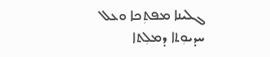ܓܠܝܢܐ ܡܦܬܼܟܐ ܘܥܠ ܚܕܝܘܼܬܐ ܕܡܠܼܬܐ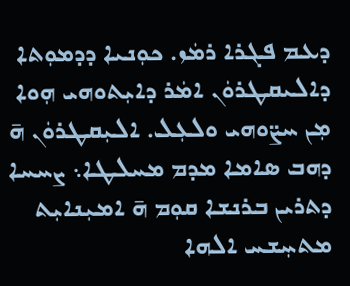ܕܥܡ ܦܓܪܐ ܪܡܿܙ. ܟܘܼܢܝܐ ܕܕܡܘܼܬܐ ܕܐܠܝܩܛܪܘܿܢ ܐܡܿܪ ܕܐܝܼܬܘܗܝ ܗܼܘܐ ܡܼܢ ܚܨ̈ܘܗܝ ܘܠܥܼܠ. ܐܠܝܼܩܛܪܘܿܢ ܗ̄ ܕܗܒ ܣܐܡܐ ܡܕܡ ܡܚܠܛܐ܆ ܨܚܚܐ ܕܬܪܝܢ ܒܪܢܫܐ ܩܘܼܡ ܗ̄ ܐܡܝܼܢܐܝܼܬ ܡܬܚܼܫܚ ܐܠܗܐ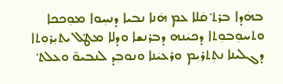ܒܗܿܕܐ ܒܪܬ݀ ܩܿܠܐ ܥܡ ܗܿܢܐ ܢܒܝܐ ܕܢܚܼܘܐ ܡܘܼܟܟܐ ܘܬܚܘܼܒܘܼܬܐ ܕܟܝܿܢܗ ܕܒܪܢܫܐ ܘܕܠܐ ܡܛ݀ܠ ܝܬܝܼܪܘܼܬܐ ܕܓܠܝܢܐ ܢܬܼܬܪܝܼܡ ܘܪܥܝܿܢܐ ܘܢܘܒܼܕ ܠܢܒܝܘ̄ ܘܥܠܬ݀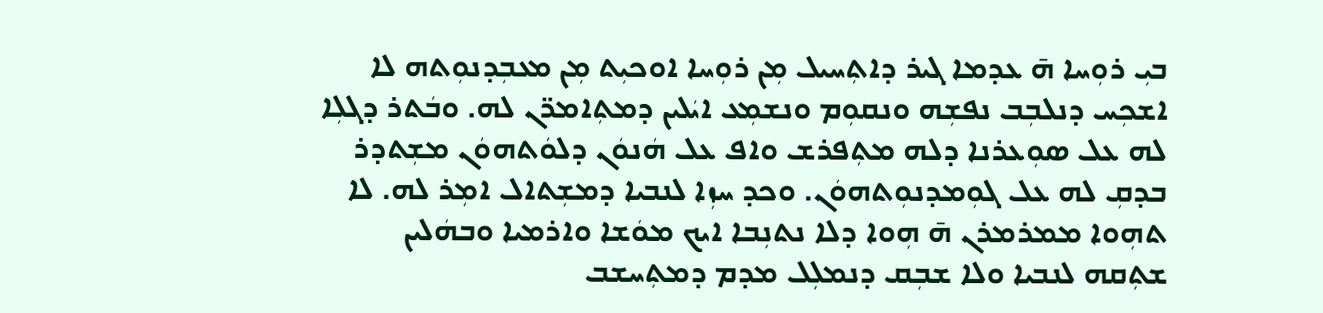ܒܝܼ ܪܘܼܚܐ ܗ̄ ܥܕܡܐ ܓܝܪ ܕܐܬܼܚܝܠ ܡܼܢ ܪܘܼܚܐ ܐܘܟܝܼܬ ܡܼܢ ܡܥܒܼܕܢܘܼܬܗ ܠܐ ܐܫܟܼܚ ܕܢܠܒܼܒ ܢܦܫܼܗ ܘܢܩܘܼܡ ܘܢܫܡܼܥ ܐܝܿܠܝܢ ܕܡܬܼܐܡܪ̈ܢ ܠܗ. ܘܒܿܬܪ ܕܓܠܼܐ ܠܗ ܥܠ ܣܘܼܥܪܢܐ ܕܠܗ ܡܬܼܦܪܫ ܘܐܦ ܥܠ ܗܿܢܘܿܢ ܕܠܘܿܬܗܘܿܢ ܡܫܼܬܕܪ ܒܕܩܼ ܠܗ ܥܠ ܓܘܼܡܕܢܘܼܬܗܘܿܢ. ܘܟܕ ܚܙܼܐ ܠܢܒܝܐ ܕܡܫܼܬܐܠ ܐܡܼܪ ܠܗ. ܠܐ ܬܗܼܘܐ ܡܡܪܡܪܢ ܗ̄ ܗܼܘܐ ܕܠܐ ܢܬܢܼܒܐ ܐܝܟ ܡܘܿܫܐ ܘܐܪܡܝܐ ܘܒܗܿܠܝܢ ܫܬܼܩܗ ܠܢܒܝܐ ܘܠܐ ܫܒܼܩ ܕܢܡܠܼܠ ܡܕܡ ܕܡܬܼܚܫܒ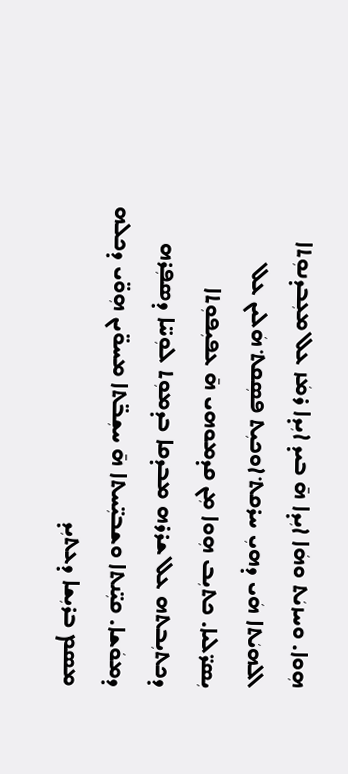ܗܼܘܐ. ܘܚܙܝܿܬ ܘܗܿܐ ܐܝܼܕܐ ܗ̄ ܒܝܕ ܐܝܼܕܐ ܪܡܿܙ ܥܠ ܡܥܼܒܕܢܘܼܬܐ ܐܠܗܝܿܬܐ ܗܿܝ ܕܗܝܼ ܚܪܩܬ݀ ܐܘܟܝܼܬ ܦܣܼܩܬ݀ ܗܿܠܝܢ ܥܠ ܝܼܣܪ̈ܠܝܐ. ܟܬܝܼܒ ܗܼܘܐ ܡܼܢ ܩܕܡܘܗܝ ܗ̄ ܥܦܝܼܦܘܼܬܐ ܕܟܬܝܼܒܬܗ ܥܠ ܫܪܪܗ ܡܒܕܩܐ ܒܕܡܘܼܬ ܠܘܼܚ̈ܐ ܕܣܦܼܪܗ ܕܡܘܿܫܐ. ܩܝܼ̈ܢܬܐ ܘܫܒܝܼ̈ܚܬܐ ܗ̄ ܚܫܼܒ̈ܬܐ ܡܚܘ̈ܝܢ ܗܼܘ̈ܝ ܕܟܠܗ ܡܣܡ ܒܪܝܼܫܐ ܕܥܬܝܼܕ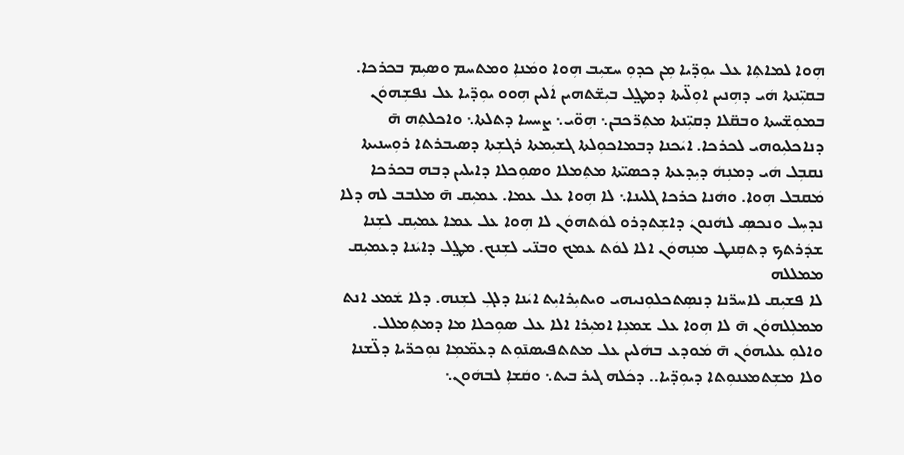ܗܼܘܐ ܠܡܐܬܼܐ ܥܠ ܝܘܼܕ̈ܝܐ ܡܼܢ ܟܕܘܼ ܚܫܝܼܒ ܗܼܘܐ ܘܡܿܢܐܼ ܘܡܬܚܡ ܘܣܝܼܡ ܒܟܪܟܐ. ܒܩܝܼ̈ܢܬܐ ܗܿܝ ܕܗܼܢܝܢ ܐܘܼܠ̈ܝܬܐ ܕܡܛ݀ܠ ܒܝܼܫ̈ܬܗܝܢ ܐܿܠܝܢ ܗܼܘܘ ܝܘܼܕ̈ܝܐ ܥܠ ܢܦܫܼܗܘܿܢ ܒܡܘܼܫ̈ܚܬܐ ܘܒܩ̈ܠܐ ܕܩܝܼ̈ܢܬܐ ܡܬܼܪ̈ܟܒܢ܆ ܗܼܘ̈ܝ܆ ܨܚܚܐ ܕܬܠܬܐ܆ ܘܐܟܠܬܼܗ ܗ̄ ܕܢܐܟܠܝܼܘܗܝ ܠܟܪܟܐ. ܐܝܿܟܢܐ ܕܒܡܐܟܘܼܠܬܐ ܓܫܝܼܡܬܐ ܪܓܫܼܬܐ ܕܣܝܒܪܬܐ ܪܘܼܚܢܝܬܐ ܢܩܒܼܠ ܗܿܝ ܕܡܢܼܗܿ ܕܝܼܕܥܬܐ ܕܟܣܝ̈ܬܐ ܡܬܼܡܠܐ ܘܣܘܼܟܠܐ ܕܐܝܠܝܢ ܕܒܗ ܒܟܪܟܐ ܡܿܩܒܠ ܗܼܘܐ. ܘܗܿܢܐ ܟܪܟܐ ܓܠܝܢܐ܆ ܠܐ ܗܼܘܐ ܥܠ ܥܡܐ. ܥܡܝܼܩ ܗ̄ ܡܠܒܒ ܠܗ ܕܠܐ ܢܕܚܼܠ ܘܢܟܣܼ ܠܗܿܢܘܢܿ ܕܐܫܼܬܕܪܘ ܠܘܿܬܗܘܿܢ ܠܐ ܗܼܘܐ ܥܠ ܥܡܐ ܥܡܝܼܩ ܠܫܼܢܐ ܫܕܿܪܬܟ ܕܬܩܼܢܛ ܡܢܼܗܘܿܢ ܐܠܐ ܠܘܿܬ ܥܡܟ ܘܒܢ̈ܝ ܠܫܼܢܟ. ܡܛ݀ܠ ܕܐܝܿܢܐ ܕܥܡܝܼܩ ܡܡܠܠܗ
ܠܐ ܦܫܝܼܩ ܠܐܚܪ̈ܢܐ ܕܢܣܼܬܟܠܘܼܢܝܗܝ ܘܝܬܝܼܪܐܝܼܬ ܐܝܿܢܐ ܕܠܓܼ ܠܫܼܢܗ. ܕܠܐ ܫܿܡܥ ܐܢܬ ܡܡܠܼܠܗܘܿܢ ܗ̄ ܠܐ ܗܼܘܐ ܥܠ ܫܡܥܼܐ ܐܡܝܼܪܐ ܐܠܐ ܥܠ ܣܘܼܟܠܐ ܡܐ ܕܡܬܼܡܠܠ. ܘܐܠܘܼ ܥܠܝܗܘܿܢ ܗ̄ ܡܿܘܕܥ ܒܗܿܠܝܢ ܥܠ ܡܬܬܦܝܣܢ̄ܘܼܬ ܕܥܡ̈ܡܼܐ ܢܘܼܟܪ̈ܝܐ ܕܠ̈ܫܢܐ ܘܠܐ ܡܫܼܬܡܥܢܘܼܬܐ ܕܝܘܼܕ̈ܝܐ.. ܕܟܿܠܗ ܓܝܪ ܒܝܬ܆ ܘܩܿܫܐܼ ܠܒܗܿܘܢ܆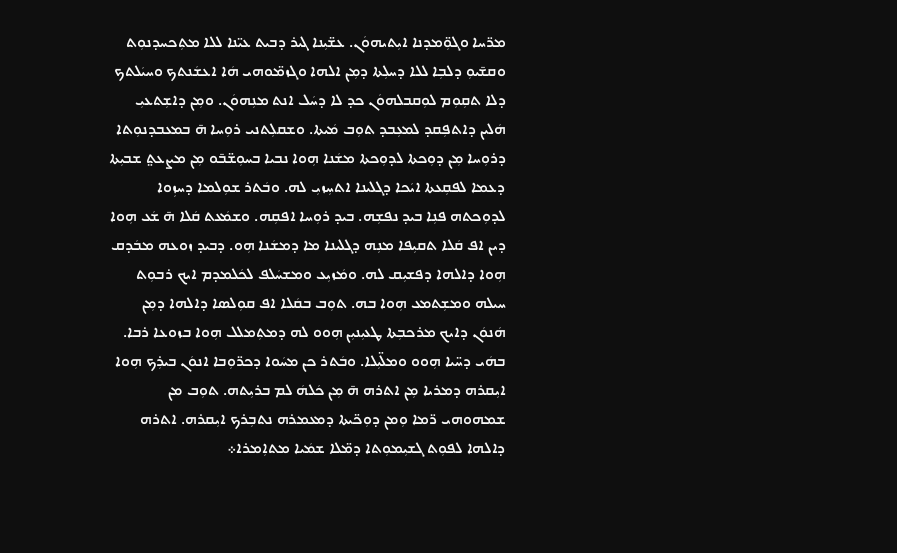ܡܪ̈ܚܐ ܘܓܘܼ̈ܡܕܢܐ ܐܝܼܬܝܗܘܿܢ. ܥܫ̈ܝܼܢܐ ܓܝܪ ܕܒܝܬ ܥܝ̈ܢܐ ܠܠܐ ܡܬܼܟܚܕܢܘܼܬ ܘܩܫ̄ܝܘܼ ܕܠܒܼܐ ܠܠܐ ܕܚܠܼܬܐ ܕܡܼܢ ܐܠܗܐ ܘܓܙܡ̈ܘܗܝ ܗܿܐ ܐܥܫܿܢܬܟ ܘܚܝܿܠܬܟ ܕܠܐ ܬܩܼܘܼܡ ܠܘܼܩܒܠܗܘܿܢ ܟܕ ܠܐ ܕܚܿܠ ܐܢܬ ܡܢܼܗܘܿܢ. ܘܡܼܢ ܕܐܫܼܬܥܝܼ ܗܿܠܝܢ ܕܐܬܦܼܩܕ ܠܡܥܼܒܕ ܬܘܼܒ ܡܿܝܬܐ. ܘܫܩܠܼܬܢܝ ܪܘܼܚܐ ܗ̄ ܒܡܥܒܕܢܘܼܬܐ ܕܪܘܼܚܐ ܡܼܢ ܕܘܼܟܬܐ ܠܕܘܼܟܬܐ ܡܫܿܢܐ ܗܼܘܐ ܢܒܝܐ ܒܚܘܼܫ̈ܒ̄ܘ ܡܼܢ ܡܨܥܬ݀ ܫܒܝܼܬܐ ܕܥܡܐ ܠܦܩܼܥܬܐ ܐܝܿܟܐ ܕܓܠܝܢܐ ܐܬܚܼܙܝܼ ܠܗ. ܘܒܿܬܪ ܫܘܼܠܡܐ ܕܚܙܼܘܐ ܠܕܘܼܟܬܗ ܦܢܼܐ ܒܝܕ ܢܦܫܼܗ. ܒܝܕ ܪܘܼܚܐ ܐܦܩܼܗ. ܘܫܡܿܥܬ ܩܿܠܐ ܗ̄ ܫܿܥ ܗܼܘܐ ܕܝܢ ܐܦ ܩܿܠܐ ܬܩܝܼܦܐ ܡܢܼܗ ܕܓܠܝܢܐ ܡܐ ܕܡܫܿܢܐ ܗܼܘ. ܕܒܝܕ ܙܘܥܗ ܡܒܿܕܩ ܗܼܘܐ ܕܐܠܗܐ ܕܦܫܝܼܩ ܠܗ. ܘܡܿܙܝܼܥ ܘܡܫܚܿܠܦ ܠܟܿܠܡܕܡ ܐܝܟ ܪܒܘܼܬ ܚܝܠܗ ܘܡܫܼܬܡܥ ܗܼܘܐ ܒܗ. ܬܘܼܒ ܒܩܿܠܐ ܐܦ ܩܘܼܠܣܐ ܕܐܠܗܐ ܕܡܼܢ ܗܿܢܘܿܢ ܕܐܝܟ ܡܪܟܒܼܬܐ ܛܥܝܼܢܝܼܢ ܗܼܘܘ ܠܗ ܕܡܬܼܡܠܠ ܗܼܘܐ ܒܙܘܥܐ ܪܒܐ. ܒܗܿܝ ܕܚ̈ܝܐ ܗܼܘܘ ܘܡܠ̈ܝܼܠܐ. ܘܒܿܬܪ ܟܢ ܡܚܿܘܐ ܕܟܪ̈ܘܼܒܐ ܐܢܘܿܢ ܒܝܪܼܟ ܗܼܘܐ ܐܝܼܩܪܗ ܕܡܪܝܐ ܡܼܢ ܐܬܪܗ ܗ̄ ܡܼܢ ܟܿܠܗܿ ܠܡ ܒܪܝܼܬܗ. ܬܘܼܒ ܡܢ ܫܡܗܘܗܝ ܪ̈ܡܐ ܘܼܡܢ ܕܘܼܟ̈ܝܬܐ ܕܡܥܡܪܗ ܢܬܒܼܪܟ ܐܝܼܩܪܗ. ܐܬܪܗ ܕܐܠܗܐ ܠܦܘܼܬ ܓܫܝܼܡܘܼܬܐ ܕܡ̈ܠܐ ܫܡܿܝܐ ܡܬܐܼܡܪܐ܀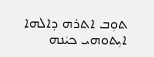ܬܘܼܒ ܐܬܪܗ ܕܐܠܗܐ ܐܝܼܬܘܗܝ ܟܝܿܢܗ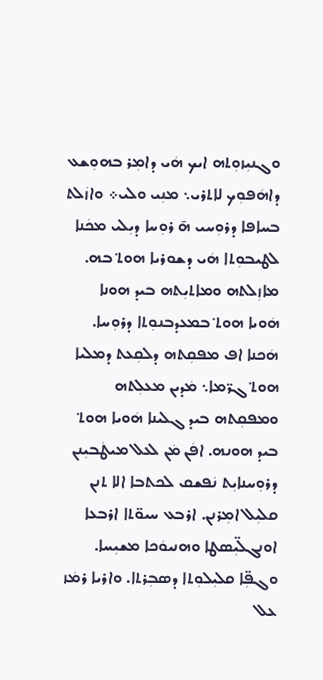ܘܓܢܝܼܙܘܼܬܗ ܐܝܟ ܗܿܝ ܕܐܡܼܪ ܒܗܘܼܫܥ ܕܐܗܿܦܘܼܟ ܠܐܬܪܝ܆ ܡܢܼܝ ܘܠܝ܀ ܘܐܙܿܠܬ ܒܚܐܦܐ ܕܪܘܼܚܝ ܗ̄ ܪܘܼܚܐ ܕܝܼܠܝ ܡܟܿܢܐ ܠܛܝܒܘܼܬܐ ܗܿܝ ܕܫܘܪܝܐ ܗܘܬ݀ ܒܗ. ܡܐܙܼܠܬܗ ܘܡܐܬܝܼܬܗ ܒܝܕ ܗܘܢܐ ܗܿܘܝܐ ܗܘܬ݀ ܒܡܥܕܒܢܘܼܬܐ ܕܪܘܼܚܐ. ܗܿܟܢܐ ܐܦ ܡܦܩܼܬܗ ܕܠܩܼܥܬ ܕܡܠܝܐ ܗܘܬ݀ ܓܪ̈ܡܐ܆ ܡܿܕܝܢ ܡܥܠܼܬܗ ܘܡܦܩܼܬܗ ܒܝܕ ܓܠܝܢܐ ܗܿܘܝܐ ܗܘܬ݀ ܒܝܕ ܗܘܢܗ. ܐܦܿܢ ܡܿܢ ܠܥܠ ܡܝܛܿܒܝܼܢܢ ܕܪܘܼܚܢܐܝܼܬ ܢܿܦܫܩ ܠܟܬܒܐ ܐܠܐ ܬܢܢ ܩܠܝܼܠ ܐܡܼܪܢܢ. ܐܪܒܥ ܚܝܘ̈ܬܐ ܐܪܒܥܐ ܐܘܢܓܠ̈ܝܼܣܛܐ ܘܗܢܝܘܿܟܐ ܡܫܝܼܚܐ. ܘܓܦܼ̈ܐ ܩܠܝܼܠܘܼܬܐ ܕܣܒܼܪܬܐ. ܘܐܪܝܐ ܪܡܿܙ ܥܠ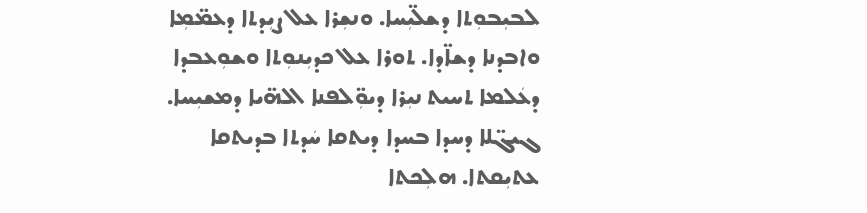ܠܒܝܼܒܘܼܬܐ ܕܫܠ̈ܝܼܚܐ. ܘܢܫܼܪܐ ܥܠ ܨܝܼܕܬܐ ܕܥܡ̈ܡܼܐ ܘܐܒܕܢܐ ܕܫܐ̈ܕܐ. ܬܘܪܐ ܥܠ ܟܕܝܼܢܘܼܬܐ ܘܫܘܼܥܒܕܐ ܕܥܿܠܡܐ ܬܚܝܬ ܢܝܼܪܐ ܕܝܘܼ̈ܠܦܢܐ ܐܠܗ̈ܝܐ ܕܡܫܝܼܚܐ. ܓܝܓ̈ܠܐ ܕܚܕܐ ܒܚܕܐ ܕܝܬܩܐ ܚܿܕܬܐ ܒܕܝܬܩܐ ܥܬܝܼܩܬܐ. ܗܠܼܟܬܐ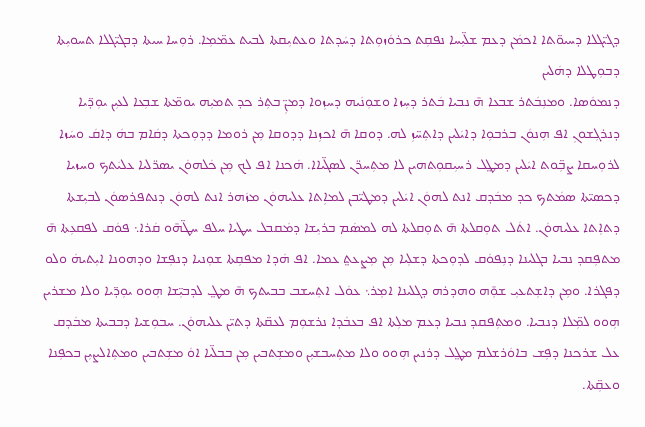ܕܓܝ̈ܓܠܐ ܕܚܝܘ̈ܬܐ ܐܟܡܿܢ ܕܥܡ ܫܠ̈ܝܼܚܐ ܢܦܩܼܬ ܟܪܘܿܙܘܼܬܐ ܕܚܿܕܬܐ ܘܥܬܝܼܩܬܐ ܠܒܝܬ ܥܡ̈ܡܼܐ. ܪܘܼܚܐ ܚܝܬܐ ܕܒܓܝ̈ܓܠܐ ܬܚܘܝܼܬܐ ܕܒܘܼܛܠܐ ܕܗܿܠܝܢ
ܕܢܡܘܿܣܐ. ܘܡܢܼܒܿܬܪ ܫܒܥܐ ܗ̄ ܢܒܝܐ ܒܿܬܪ ܕܚܼܙܐ ܘܫܘܼܢܿܝܗ ܕܚܙܼܘܐ ܕܡܢܼ̈ ܒܬܼܪ ܟܕ ܬܡܝܼܗ ܝܘܡ̈ܬܐ ܫܒܼܥܐ ܠܥܝܼܢ ܝܘܼܕ̈ܝܐ ܕܢܪܓܼܫܘܢܼ ܐܦ ܗܼܢܘܿܢ ܒܪܒܘܼܐ ܕܐܝܿܠܝܢ ܕܐܬܼܚ̈ܙܼ ܠܗ. ܕܘܩܐ ܗ̄ ܐܟܙܼܢܐ ܕܕܘܩܐ ܡܼܢ ܪܘܡܐ ܕܕܘܼܟܬܐ ܕܩܿܐܡ ܒܗܿ ܕܐܩܿ ܘܚܿܙܐ ܠܪܘܼܚܩܐ ܨܒܼ̈ܘܬ ܐܝܿܠܝܢ ܕܡܛ݀ܠ ܪܚܝܼܩܘܼܬܗܝܢ ܠܐ ܡܬܼܚܪ̈ܢ ܠܣܓ̈ܝܐܐ. ܗܿܟܢܐ ܐܦ ܠܟ ܡܼܢ ܟܿܠܗܘܿܢ ܝܣܪ̈ܠܝܐ ܥܠܝܿܬܟ ܘܚܙܝܐ ܕܟܣܝ̈ܬܐ ܣܡܿܬܟ ܟܕ ܡܒܿܕܩ ܐܢܬ ܠܗܘܿܢ ܐܝܿܠܝܢ ܕܡܛܝ̈ܒܢ ܠܡܐܼܬܐ ܥܠܝܗܘܿܢ ܡܙܿܗܪ ܐܢܬ ܠܗܘܿܢ ܕܢܬܦܪܣܘܿܢ ܠܒܝܼܫܬܐ ܕܬܐܼܬܐ ܥܠܝܗܘܿܢ. ܐܬܿܠ ܬܘܼܩܠܬܐ ܗ̄ ܬܘܼܩܠܬܐ ܠܗ ܠܡܣܿܡ ܒܪܝܼܫܐ ܕܡܿܩܒܠ ܚܛܝܐ ܚܠܦ ܚܛ̈ܗ̄ܘ ܩܿܪܐ܆ ܦܘܿܩ ܠܦܩܥܼܬܐ ܗ̄ ܡܬܦܼܩܕ ܢܒܝܐ ܒܓܠܝܢܐ ܕܢܼܦܘܿܩ ܠܕܘܼܟܬܐ ܕܫܠܼܝܐ ܡܼܢ ܡܼܨܥܬ݀ ܥܡܐ. ܐܦ ܗܿܕܐ ܡܦܩܼܬܐ ܫܘܼܢܝܐ ܕܢܦܼܫܐ ܘܕܗܘܢܐ ܐܝܼܬܝܗܿ ܘܠܘ ܕܦܓܪܐ. ܘܡܼܢ ܕܐܫܼܬܥܝܼ ܫܘܼ̄ܗ ܘܗܕܪܗ ܕܓܠܝܢܐ ܐܡܼܪ܆ ܥܘܿܠ ܐܬܼܚܫܒ ܒܒܝܬܟ ܗ̄ ܡܛ݀ ܠܕܒܝܼ̈ܫܐ ܗܼܘܘ ܝܘܼܕ̈ܝܐ ܘܠܐ ܡܫܪܝܢ ܗܼܘܘ ܠܡܼ̈ܠܐ ܕܢܒܝܐ. ܘܡܬܼܦܩܕ ܢܒܝܐ ܕܥܡ ܡܠܼܬܐ ܐܦ ܒܥܒܿܕܐ ܢܪܫܘܼܡ ܠܥܩ̈ܬܐ ܕܬܝ̈ܢ ܥܠܝܗܘܿܢ. ܚܒܘܼܫܝܐ ܕܒܒܝܬܐ ܡܒܿܕܩ ܥܠ ܫܪܟܢܐ ܕܦܼܫ ܒܐܘܿܪܫܠܡ ܡܛ݀ܠ ܕܪܢܝܢ ܗܼܘܘ ܘܠܐ ܡܬܼܚܒܫܝܼܢ ܘܡܫܼܬܒܝܢ ܡܼܢ ܒܒܠ̈ܝܐ ܐܘܿ ܡܫܼܬܒܝܢ ܘܡܬܼܐܠܨܝܼܢ ܒܟܦܼܢܐ ܘܥܩܼ̈ܬܐ.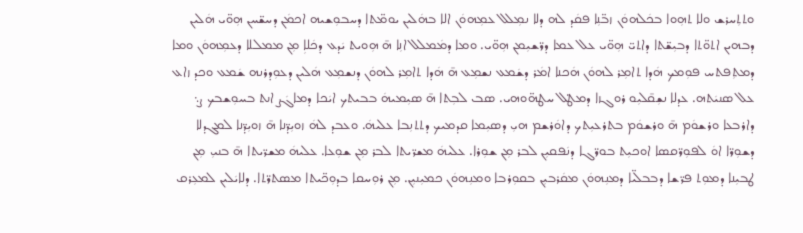ܘܬܬܼܚܪܫ ܘܠܐ ܬܗܼܘܐ ܒܟܿܠܗܘܿܢ ܙܒ̈ܢܼܐ ܦܩܿܕ ܠܗ ܕܠܐ ܢܡܼܠܠ ܥܡܼܗܘܿܢ ܐܠܐ ܒܗܿܠܝܢ ܝܘܡ̈ܬܐ ܕܚܒܘܼܫܝܗ ܐܟܡܿܢ ܕܚܫ̈ܚܢ ܗܼܘ̈ܝ ܗܿܠܝܢ ܕܒܗܝܢ ܐܬܘ̈ܬܐ ܕܒܝܼܫ̈ܬܐ ܕܐܬܝ̈ ܗܼܘ̈ܝ ܥܠ ܥܡܐ ܕܪ̈ܫܝܼܡܢ ܗܼܘ̈ܝ. ܘܡܐ ܕܡܿܡܠܠ ܐܢܼܐ ܗ̄ ܗܼܘܝܬ ܝܿܕܥ ܕܟܿܠܐܼ ܡܼܢ ܡܡܠܠܐ ܕܥܡܼܗܘܿܢ ܘܡܐ ܕܡܬܼܦܬܚ ܦܘܼܡܟ ܗܿܕܐ ܬܐܡܼܪ ܠܗܘܿܢ ܗܿܟܢܐ ܐܡܿܪ ܕܫܿܡܥ ܢܫܡܼܥ ܗ̄ ܗܿܕܐ ܬܐܡܼܪ ܠܗܘܿܢ ܕܢܫܡܼܥ ܗܿܠܝܢ ܕܥܘܼܕܪܢܗ ܫܿܡܥ ܘܟܕ ܙܐܥ ܥܠ ܣܢܝܿܬܗ. ܥܕܠܐ ܢܫܼܩ̄ܠܝܼܘ ܪܘܓܙܐ ܕܡܛ݀ܠ ܚܛܗ̈ܘܗܝ. ܣܒ ܠܒܼܬܐ ܗ̄ ܣܝܼܡܝܗܿ ܒܒܝܬܟ ܐܝܿܟܐ ܕܡܐܓܿܨ ܐܢܬ ܒܚܘܼܫܒܟ ܨ܆ ܕܐܪܒܥܐ ܘܪܫܘܿܡ ܗ̄ ܘܪܫܘܿܡ ܒܬܪܥܝܼܬܟ ܕܐܘܿܪܫܡ ܗܝܼ ܕܣܝܼܡܐ ܩܕܡܝܟ ܕܬܬܢܼܒܐ ܥܠܝܗܿ. ܘܥܒܕ ܠܗܿ ܙܘܝܼܕ̈ܢܐ ܗ̄ ܙܘܝܼܕ̈ܢܐ ܠܡܓܕܠܐ ܕܫܘܼܪ̈ܐ ܐܘܿ ܠܦܘܼܪ̈ܩܣܐ ܐܘܟܝܼܬ ܒܘܪ̈ܓܐ ܕܢܿܦܩܝܼܢ ܠܒܪ ܡܼܢ ܫܘܼܪܐ. ܥܠܝܗܿ ܡܫܪ̈ܝܬܐ ܠܒܪ ܡܼܢ ܫܘܼܥܐ. ܥܠܝܗܿ ܡܫܪ̈ܝܬܐ ܗ̄ ܒܢܝܼ ܡܼܢ ܛܒܝܼܢܐ ܕܡܘܼܬ ܦܪ̈ܫܐ ܕܒܒܠ̈ܝܐ ܕܡܢܼܗܘܿܢ ܡܩܿܪܒܝܼܢ ܒܩܘܼܪܒܐ ܘܡܢܼܗܘܿܢ ܟܡܝܼܢܝܼܢ. ܡܼܢ ܪܘܼܚܩܐ ܒܕܘܼܟ̈ܝܬܐ ܡܣܬܪ̈ܬܐ. ܕܠܐܝܿܠܝܢ ܠܡܥܼܪܩ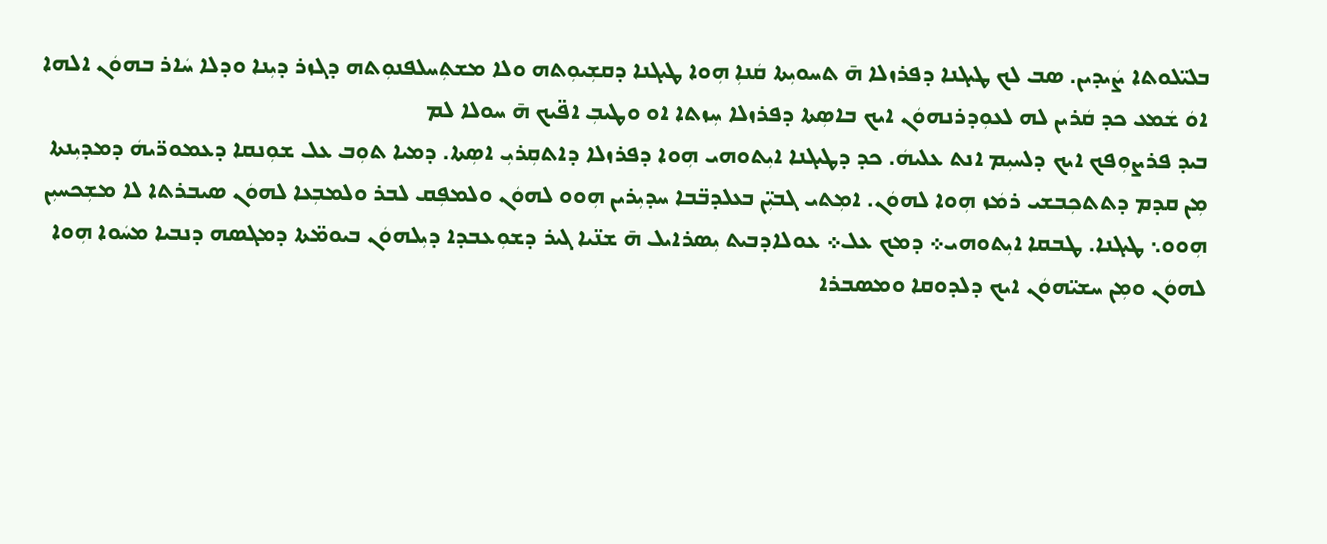ܒܠܝ̈ܠܘܬܐ ܨܿܝܕܝܢ. ܣܒ ܠܟ ܛܝܓܢܐ ܕܦܪܙܠܐ ܗ̄ ܬܚܘܝܼܬܐ ܩܿܢܐܼ ܗܼܘܐ ܛܝܓܢܐ ܕܩܫܼܝܘܼܬܗ ܘܠܐ ܡܫܬܼܚܠܦܢܘܼܬܗ ܕܓܙܪ ܕܝܼܢܐ ܘܕܠܐ ܚܿܐܪ ܒܗܘܿܢ ܐܠܗܐ ܐܘܿ ܫܿܡܥ ܟܕ ܩܿܪܝܢ ܠܗ ܠܥܘܼܕܪܢܗܘܿܢ ܐܝܟ ܒܐܣܼܬܐ ܕܦܪܙܠܐ ܚܼܙܬܐ ܐܘ ܘܛܝܒܼ ܐܦ̈ܝܟ ܗ̄ ܚܘܠܐ ܠܡ
ܒܝܕ ܦܪܨܘܼܦܟ ܐܝܟ ܕܠܚܝܼܡ ܐܢܬ ܥܠܝܗܿ. ܟܕ ܕܛܝܓܢܐ ܐܝܼܬܘܗܝ ܗܼܘܐ ܕܦܪܙܠܐ ܕܐܬܩܼܪܝܼ ܐܣܼܬܐ. ܕܡܝܐ ܬܘܼܒ ܥܠ ܫܘܼܢܩܐ ܕܥܡܘܪ̈ܝܗܿ ܕܡܕܝܼܢܬܐ ܡܼܢ ܩܕܡ ܕܬܬܟܼܒܫܝ ܪܡܿܙ ܗܼܘܐ ܠܗܘܿܢ. ܐܡܼܬܝ ܓܒܝܼ̈ܢ ܒܥܠܕܒ̈ܒܐ ܚܕܝܼܪܝܢ ܗܼܘܘ ܠܗܘܿܢ ܘܠܡܦܼܩ ܠܒܪ ܘܠܡܒܼܥܐ ܠܗܘܿܢ ܣܝܒܪܬܐ ܠܐ ܡܫܼܟܚܝܼܢ ܗܼܘܘ܆ ܛܝܓܢܐ. ܛܒܩܐ ܐܝܼܬܘܗܝ܀ ܕܡܟ ܥܠ܀ ܥܘܠܐܕܒܝܬ ܝܼܣܪܐܝܠ ܗ̄ ܫܢ̈ܝܐ ܓܝܪ ܕܫܘܼܥܒܕܐ ܕܝܼܠܗܘܿܢ ܒܝܘܡ̈ܬܐ ܕܡܓܣܗ ܕܢܒܝܐ ܡܚܿܘܐ ܗܼܘܐ ܠܗܘܿܢ ܘܡܼܢ ܚܫܝ̈ܗܘܿܢ ܐܝܟ ܕܠܕܘܩܐ ܘܡܣܒܪܐ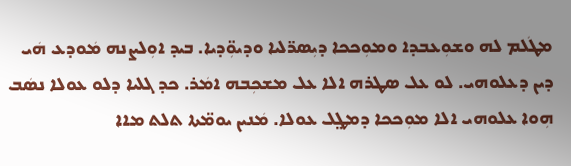ܡܛܿܠܡ ܠܗ ܘܫܘܼܥܒܕܐ ܘܡܘܼܟܟܐ ܕܝܼܣܪ̈ܠܝܐ ܘܕܝܘܼ̈ܕܝܐ. ܒܝܕ ܐܘܼܠܨܢܗ ܡܿܘܕܥ ܗܿܝ ܕܝܢ ܕܥܠܘܗܝ. ܠܘ ܥܠ ܣܛܪܗ ܐܠܐ ܥܠ ܡܫܟܼܒܗ ܐܡܿܪ. ܟܕ ܓܠܝܐ ܕܠܘ ܥܘܠܐ ܢܣܿܒ ܗܼܘܐ ܥܠܘܗܝ ܐܠܐ ܡܘܼܟܟܐ ܕܡܛ݀ܠ ܥܘܠܐ. ܡܿܢܝܢ ܝܘܡ̈ܬܐ ܬܠܬ ܡܐܐ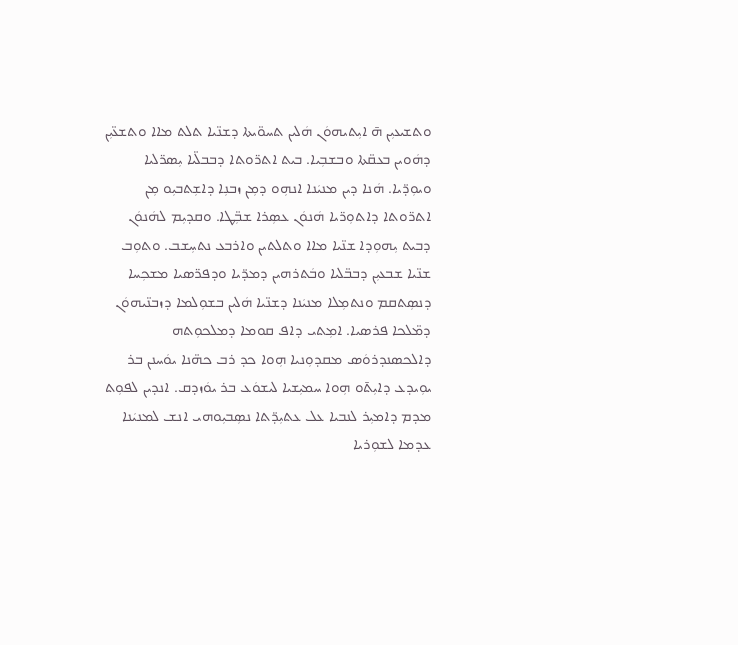ܘܬܫܝܥܝܼܢ ܗ̄ ܐܝܼܬܝܗܘܿܢ ܗܿܠܝܢ ܬܚܘ̈ܝܬܐ ܕܫܢ̈ܝܐ ܬܠܬ ܡܐܐ ܘܬܫܥ̈ܝܼܢ ܕܗܿܘܝܢ ܒܥܩ̈ܬܐ ܘܒܫܒܼܝܐ. ܒܝܬ ܐܬܪ̈ܘܬܐ ܕܒܒܠ̈ܝܐ ܝܼܣܪ̈ܠܝܐ ܘܝܘܼܕ̈ܝܐ. ܗܿܢܐ ܕܝܢ ܡܢܝܿܢܐ ܐܢܗܼܘ ܕܡܼܢ ܙܒܢܼܐ ܕܐܫܼܬܒܝܼܘ ܡܼܢ ܐܬܪ̈ܘܬܐ ܕܐܬܘܼܪ̈ܝܐ ܗܿܢܘܿܢ ܥܣܼܪܐ ܫܒܼ̈ܛܐ. ܘܩܕܝܼܡ ܠܗܿܢܘܿܢ ܕܒܝܬ ܝܼܗܘܼܕܐ ܫܢ̈ܝܐ ܡܐܐ ܘܬܠܬܝܢ ܘܐܪܒܥ ܢܬܚܼܫܒ. ܘܬܘܼܒ ܫܢ̈ܝܐ ܫܒܥܝܼܢ ܕܒܒ̈ܠܝܐ ܘܒܿܬܪܗܝܢ ܕܡܕ̈ܝܐ ܘܕܦܪ̈ܣܝܐ ܡܫܟܼܚܐ ܕܢܣܼܬܩܡ ܘܢܬܡܼܠܐ ܡܢܝܿܢܐ ܕܫܢ̈ܝܐ ܗܿܠܝܢ ܒܫܘܼܠܡܐ ܕܙܒܢ̈ܝܗܘܿܢ ܕܡ̈ܠܟܐ ܦܪܣܝܐ. ܐܡܼܬܝ ܕܐܦ ܩܘܡܐ ܕܡܠܟܘܼܬܗ ܕܐܠܟܣܢܕܪܘܿܣ ܡܩܕܘܼܢܝܐ ܗܼܘܐ ܟܕ ܪܒ ܟܗ̈ܢܐ ܝܘܿܚܢܢ ܒܪ ܝܘܼܝܕܥ ܕܐܝܼܬ̄ܘ ܗܼܘܐ ܚܡܝܼܫܝܐ ܠܝܫܘܿܥ ܒܪ ܝܘܿܙܕܩ. ܐܢܕܝܢ ܠܦܘܼܬ ܡܕܡ ܕܐܡܝܼܪ ܠܢܒܝܐ ܥܠ ܥܬܝܼܕ̈ܬܐ ܢܣܼܒܝܼܘܗܝ ܐܢܫ ܠܡܢܝܿܢܐ ܥܕܡܐ ܠܫܘܼܪܝܐ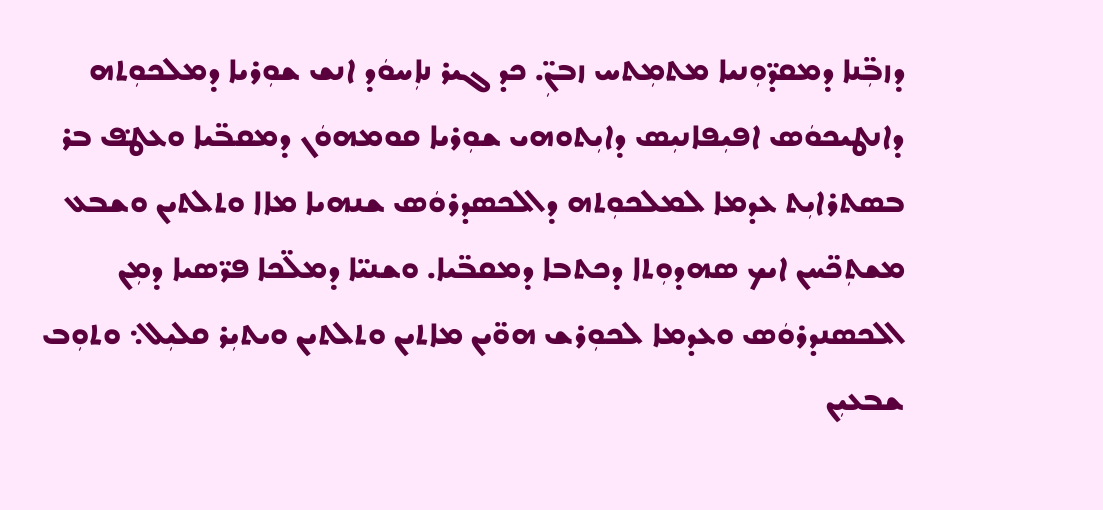ܕܙܒܼ̈ܢܐ ܕܡܩܕ̈ܘܼܢܝܐ ܡܬܡܼܬܚ ܙܒܢܼ̈. ܟܕ ܓܝܪ ܢܐܼܚܘܿܕ ܐܢܫ ܫܘܼܪܝܐ ܕܡܠܟܘܼܬܗ ܕܐܢܛܝܟܘܿܣ ܐܦܝܼܦܐܢܝܼܣ ܕܐܝܼܬܘܗܝ ܫܘܼܪܝܐ ܩܘܡܗܘܿܢ ܕܡܩܒ̈ܝܐ ܘܥܛ݀ܦ ܒܪ ܒܣܬܪܐܝܼܬ ܥܕܡܐ ܠܡܠܟܘܼܬܗ ܕܐܠܟܣܕܪܘܿܣ ܫܢܗܝܐ ܡܐܐ ܘܬܠܬܝܢ ܘܫܒܥ ܡܫܬܼܟ̈ܚܢ ܐܝܟ ܣܗܕܘܼܬܐ ܕܟܬܒܐ ܕܡܩܒ̈ܝܐ. ܘܫܢܝ̈ܐ ܕܡܠ̈ܟܐ ܦܪ̈ܣܝܐ ܕܡܼܢ ܐܠܟܣܢܕܪܘܿܣ ܘܥܕܡܐ ܠܟܘܼܪܫ ܗܘ̈ܝܢ ܡܐܬܝܢ ܘܬܠܬܝܢ ܘܝܬܝܼܪ ܩܠܝܼܠ܆ ܘܬܘܼܒ ܫܒܥܝܼܢ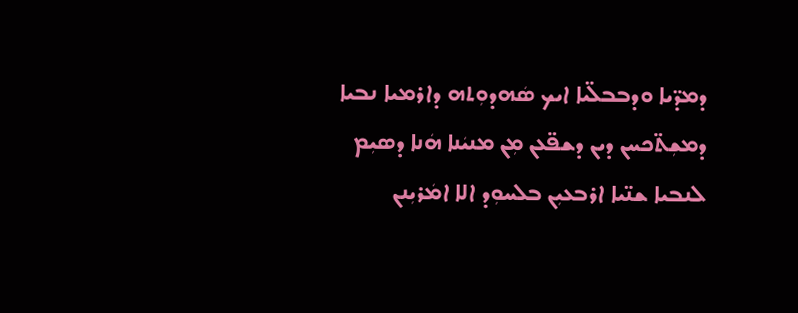ܕܡܕ̈ܝܐ ܘܕܒܒܠ̈ܝܐ ܐܝܟ ܣܿܗܕܘܼܬܗ ܕܐܪܡܝܐ ܢܒܝܐ ܕܡܫܼܬ̈ܟܚܢ ܕܝܢ ܕܫܦ̈ܥܢ ܡܼܢ ܡܢܝܿܢܐ ܗܿܢܐ ܕܣܝܼܡ ܠܢܒܝܐ ܫܢ̈ܝܐ ܐܪܒܥܝܼܢ ܒܠܚܘܼܕ ܐܠܐ ܐܡܿܪܝܼܢܢ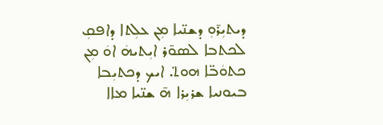ܕܝܬܝܼܪ̄ܘܼ ܕܫܢ̈ܝܐ ܡܼܢ ܥܠܼܬܐ ܕܐܦܩܼ ܠܟܬܒܐ ܠܣܘ̄ܪ ܐܝܼܬܝܗܿ ܐܘܿ ܡܼܢ ܟܬܘܿܒ̈ܐ ܗܘܬ݀. ܐܝܟ ܕܟܬܝܼܒܐ ܒܝܘܢܝܐ ܫܪܝܼܪܐ ܗ̄ ܫܢ̈ܝܐ ܡܐܐ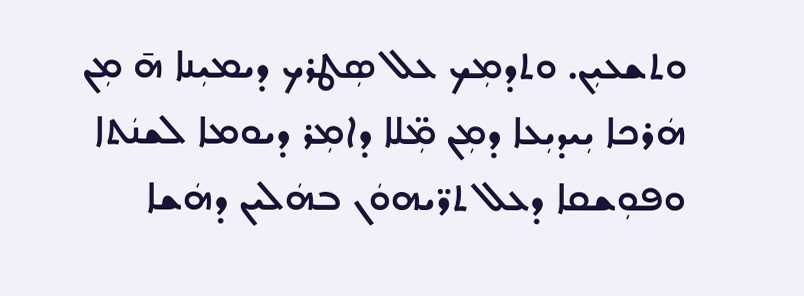ܘܬܫܥܝܼܢ. ܘܬܕܡܼܟ ܥܠ ܣܼܛܪܟ ܕܝܡܝܼܢܐ ܗ̄ ܡܼܢ ܗܿܪܟܐ ܝܼܝܕܝܼܥܐ ܕܡܼܢ ܡܼ̈ܠܐ ܕܐܡܼܪ ܕܝܘܡܐ ܠܫܢܿܬܐ ܘܦܘܼܫܩܐ ܕܥܠ ܬܪ̈ܝܗܘܿܢ ܒܗܿܠܝܢ ܕܗܿܫܐ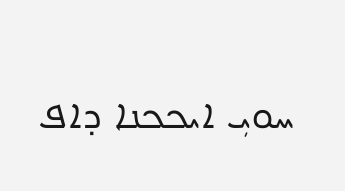ܚܘܝܼ ܐܝܟܟܢܐ ܕܐܦ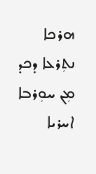ܗܪܟܐ ܢܬܼܪܥܐ ܕܟܕ ܡܼܢ ܚܘܼܪܒܐ ܐܚܪܝܐ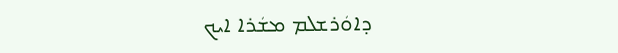ܕܐܘܿܪܫܠܡ ܡܫܿܪܐ ܐܝܟ